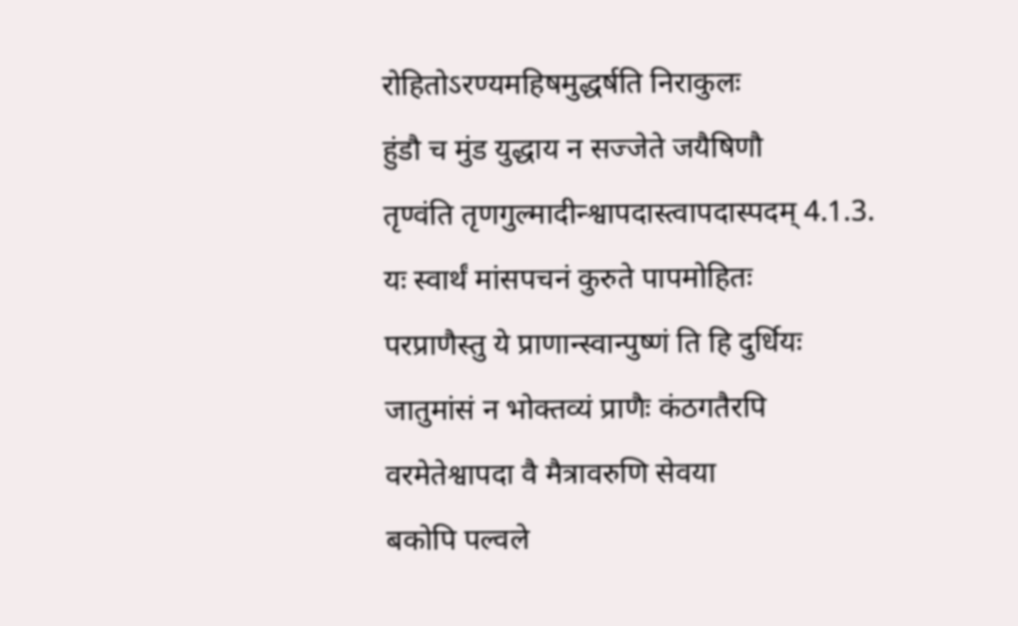रोहितोऽरण्यमहिषमुद्धर्षति निराकुलः
हुंडौ च मुंड युद्धाय न सज्जेते जयैषिणौ
तृण्वंति तृणगुल्मादीन्श्वापदास्त्वापदास्पदम् 4.1.3.
यः स्वार्थं मांसपचनं कुरुते पापमोहितः
परप्राणैस्तु ये प्राणान्स्वान्पुष्णं ति हि दुर्धियः
जातुमांसं न भोक्तव्यं प्राणैः कंठगतैरपि
वरमेतेश्वापदा वै मैत्रावरुणि सेवया
बकोपि पल्वले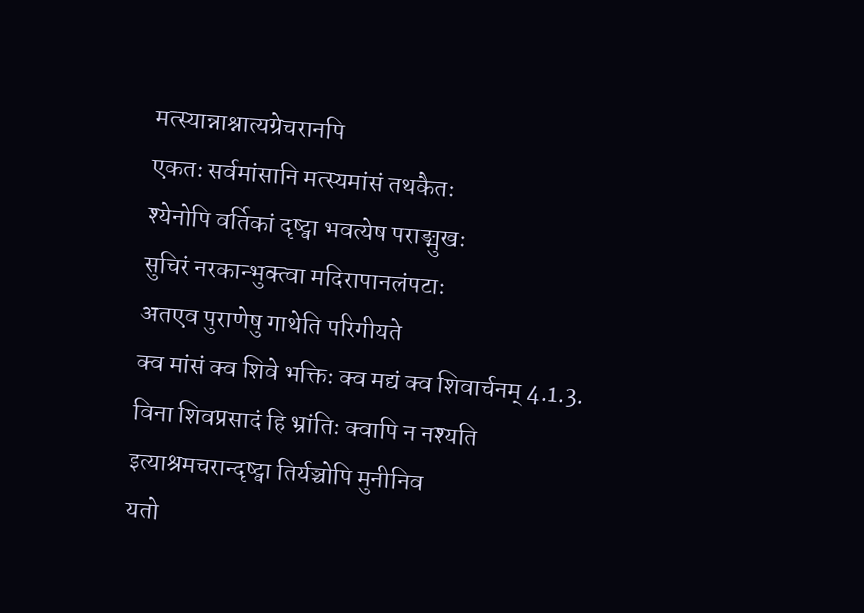मत्स्यान्नाश्नात्यग्रेचरानपि
एकतः सर्वमांसानि मत्स्यमांसं तथकैतः
श्येनोपि वर्तिकां दृष्ट्वा भवत्येष पराङ्मुखः
सुचिरं नरकान्भुक्त्वा मदिरापानलंपटाः
अतएव पुराणेषु गाथेति परिगीयते
क्व मांसं क्व शिवे भक्तिः क्व मद्यं क्व शिवार्चनम् 4.1.3.
विना शिवप्रसादं हि भ्रांतिः क्वापि न नश्यति
इत्याश्रमचरान्दृष्ट्वा तिर्यञ्चोपि मुनीनिव
यतो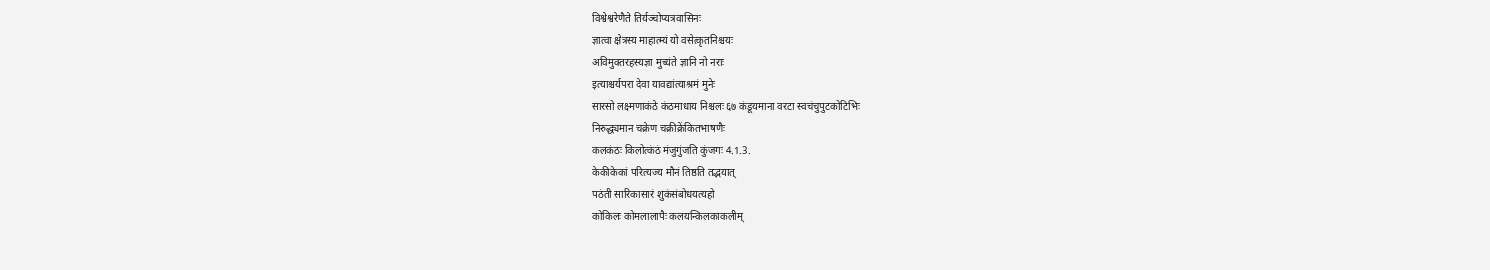विश्वेश्वरेणैते तिर्यञ्चोप्यत्रवासिनः
ज्ञात्वा क्षेत्रस्य माहात्म्यं यो वसेत्कृतनिश्चयः
अविमुक्तरहस्यज्ञा मुच्यंते ज्ञानि नो नराः
इत्याश्चर्यपरा देवा यावद्यांत्याश्रमं मुनेः
सारसो लक्ष्मणाकंठे कंठमाधाय निश्चलः ६७ कंडूयमाना वरटा स्वचंचुपुटकोटिभिः
निरुद्ध्यमान चक्रेण चक्रीक्रेंकितभाषणैः
कलकंठः किलोत्कंठं मंजुगुंजति कुंजगः 4.1.3.
केकीकेकां परित्यज्य मौनं तिष्ठति तद्भयात्
पठंती सारिकासारं शुकंसंबोधयत्यहो
कोकिलः कोमलालापैः कलयन्किलकाकलीम्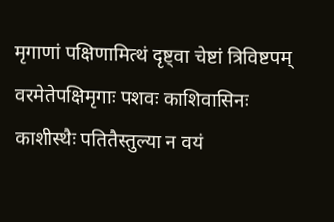मृगाणां पक्षिणामित्थं दृष्ट्वा चेष्टां त्रिविष्टपम्
वरमेतेपक्षिमृगाः पशवः काशिवासिनः
काशीस्थैः पतितैस्तुल्या न वयं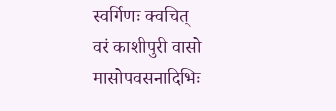स्वर्गिणः क्वचित्
वरं काशीपुरी वासो मासोपवसनादिभिः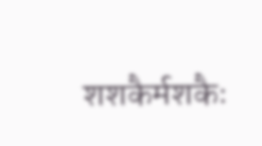शशकैर्मशकैः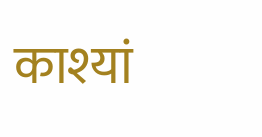काश्यां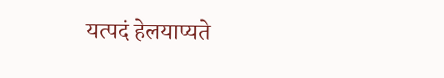यत्पदं हेलयाप्यते